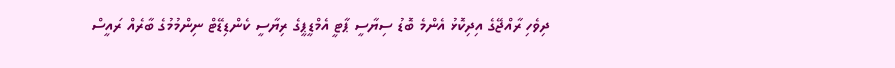ދިވެހި ރާއްޖޭގެ އިދިކޮޅު އެންމެ ބޮޑު ސިޔާސީ ޕާޓީ އެމްޑީޕީގެ ރިޔާސީ ކެންޑިޑޭޓް ނިންމުމުގެ ބާރެއް ރައީސް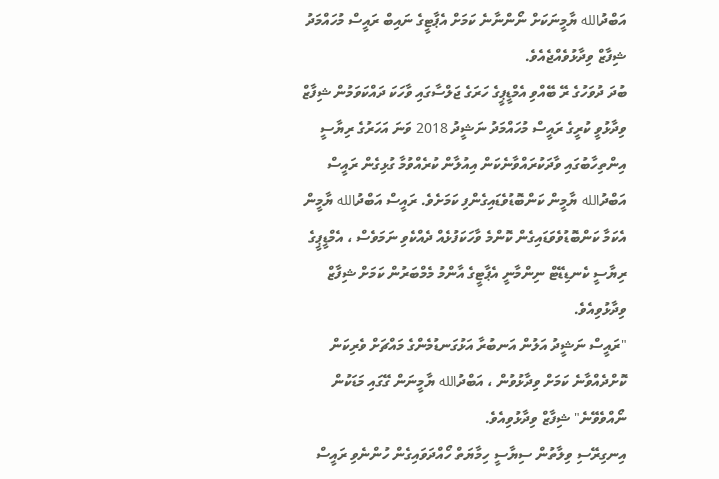އަބްދުالله ޔާމީނަކަށް ނޯންނާނެ ކަމަށް އެޕާޓީގެ ނައިބް ރައީސް މުހައްމަދު ޝިފާޒް ވިދާޅުވެއްޖެއެވެ.
ބުދަ ދުވަހުގެ ރޭ ބޭއްވި އެމްޑީޕީގެ ހަރަގެ ޖަލްސާގައި ވާހަކަ ދައްކަވަމުން ޝިފާޒް ވިދާޅުވީ ކުރީގެ ރައީސް މުހައްމަދު ނަޝީދު 2018 ވަނަ އަހަރުގެ ރިޔާސީ އިންތިހާބުގައި ވާދަކުރައްވާނެކަން އިއުލާން ކުރެއްވުމާ ގުޅިގެން ރައީސް އަބްދުالله ޔާމީން ކަންބޮޑުވެޑައިގެންފި ކަމަށެވެ. ރައީސް އަބްދުالله ޔާމީން އެކަމާ ކަންބޮޑުވެވަޑައިގެން ކޮންމެ ވާހަކަފުޅެއް ދެއްކެވި ނަމަވެސް ، އެމްޑީޕީގެ ރިޔާސީ ކެނޑިޑޭޓް ނިންމާނީ އެޕާޓީގެ އާންމު މެމްބަރުން ކަމަށް ޝިފާޒް ވިދާޅުވިއެވެ.
"ރައީސް ނަޝީދު އަލުން އަނބުރާ އަޅުގަނޑުމެންގެ މައްޗަށް ވެރިކަން ކޮށްދެއްވާނެ ކަމަށް ވިދާޅުވުން ، އަބްދުالله ޔާމީނަން ގޭގައި މަޑަކުން ނޯއްވެވޭނެ" ޝިފާޒް ވިދާޅުވިއެވެ.
އިނގިރޭސި ވިލާތުން ސިޔާސީ ހިމާޔަތް ހޯއްދަވައިގެން ހުންނެވި ރައީސް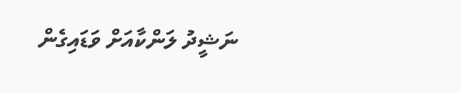ނަޝީދު ލަންކާއަށް ވަޑައިގެން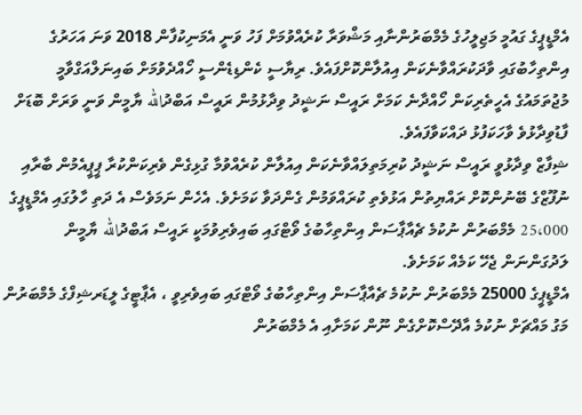އެމްޑީޕީގެ ގައުމީ މަޖިލީހުގެ މެމްބަރުންނާއި މަޝްވަރާ ކުރެއްވުމަށް ފަހު ވަނީ އެމަނިކުފާން 2018 ވަނަ އަހަރުގެ އިންތިހާބުގައި ވާދަކުރައްވާނެކަން އިއުލާންކޮށްފައެވެ. ރިޔާސީ ކެންޑިޑެންސީ ހޯއްދެވުމަށް ބައިނަލްއަގްވާމީ މުޖުތަމައުގެ އެހީތެރިކަން ހޯއްދާނެ ކަމަށް ރައީސް ނަޝީދު ވިދާޅުމުން ރައީސް އަބްދުالله ޔާމީން ވަނީ ވަރަށް ބޮޑަށް ފާޑުވިދާޅުވެ ވާހަކަފުޅު ދައްކަވާފައެވެ.
ޝިފާޒް ވިދާޅުވީ ރައީސް ނަޝީދު ކުރިމަތިލައްވާނެކަން އިއުލާން ކުރެއްވުމާ ގުޅިގެން ވެރިކަންކުރާ ޕީޕީއެމުން ބާރާއި ނުފޫޒްގެ ބޭނުންކޮށް ރައްޔިތުން އަޅުވެތި ކުރައްވަމުން ގެންދަވާ ކަމަށެވެ. އެހެން ނަމަވެސް އެ ދަތި ހާލުގައި އެމްޑީޕީގެ 25،000 މެމްބަރުން ނުކުމެ ޗެއާޕާސަން އިންތިހާބުގެ ވޯޓްގައި ބައިވެރިވުމަކީ ރައީސް އަބްދުالله ޔާމީން ލަދުގަންނަން ޖެހޭ ކަމެއް ކަމަށެވެ.
އެމްޑީޕީގެ 25000 މެމްބަރުން ނުކުމެ ޗެއާޕާސަން އިންތިހާބުގެ ވޯޓްގައި ބައިވެރިވީ ، އެޕާޓީގެ ލީޑަރޝިފްގެ މެމްބަރުން މަގު މައްޗަށް ނުކުމެ އާދޭސްކޮށްގެން ނޫން ކަމަށާއި އެ މެމްބަރުން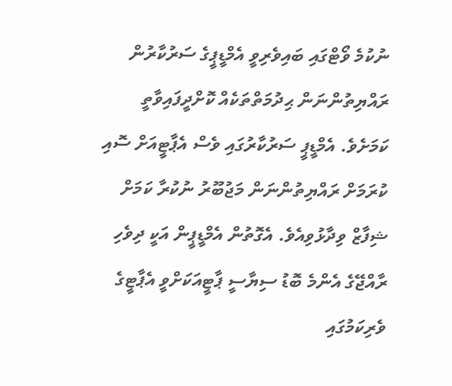ނުކުމެ ވޯޓްގައި ބައިވެރިވީ އެމްޑީޕީގެ ސަރުކާރުން ރައްޔިތުންނަން ޙިދުމަތްތަކެއް ކޮށްދީފައިވާތީ ކަމަށެވެ. އެމްޑީޕީ ސަރުކާރުގައި ވެސް އެޕާޓީއަށް ސޮއި ކުރަމަށް ރައްޔިތުންނަން މަޖުބޫރު ނުކުރާ ކަމަށް ޝިފާޒް ވިދާޅުވިއެވެ. އެގޮތުން އެމްޑީޕީން އަކީ ދިވެހި ރާއްޖޭގެ އެންމެ ބޮޑު ސިޔާސީ ޕާޓީއަކަށްވީ އެޕާޓީގެ ވެރިކަމުގައި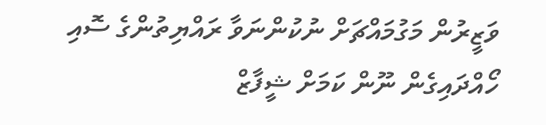ވަޒީރުން މަގުމައްޗަށް ނުކުންނަވާ ރައްޔިތުންގެ ސޮއި ހޯއްދައިގެން ނޫން ކަމަށް ޝީފާޒް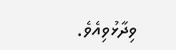ވިދާޅުވިއެވެ.